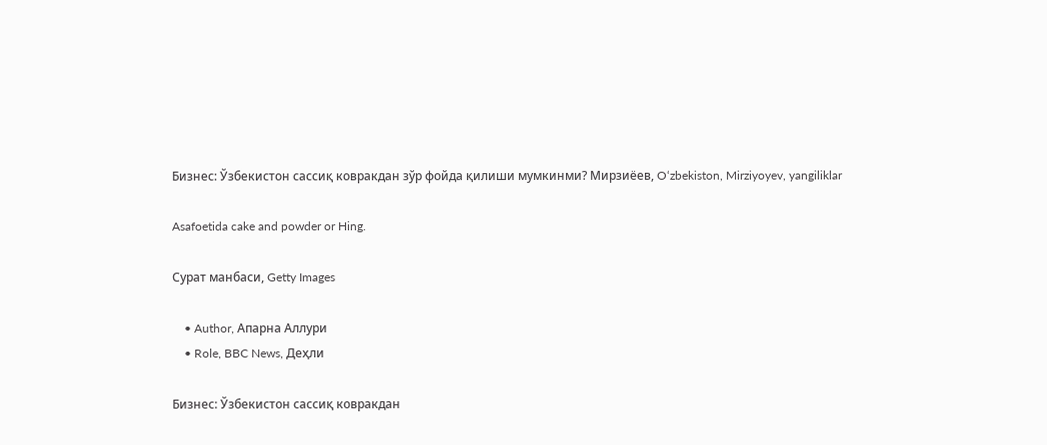Бизнес: Ўзбекистон сассиқ ковракдан зўр фойда қилиши мумкинми? Мирзиёев, O‘zbekiston, Mirziyoyev, yangiliklar

Asafoetida cake and powder or Hing.

Сурат манбаси, Getty Images

    • Author, Апарна Аллури
    • Role, BBC News, Деҳли

Бизнес: Ўзбекистон сассиқ ковракдан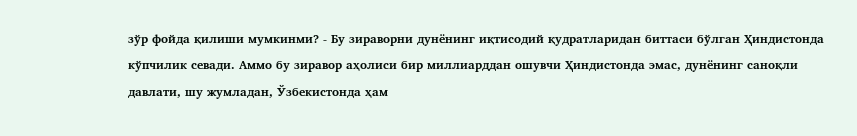зўр фойда қилиши мумкинми? - Бу зираворни дунёнинг иқтисодий қудратларидан биттаси бўлган Ҳиндистонда кўпчилик севади. Аммо бу зиравор аҳолиси бир миллиарддан ошувчи Ҳиндистонда эмас, дунёнинг саноқли давлати, шу жумладан, Ўзбекистонда ҳам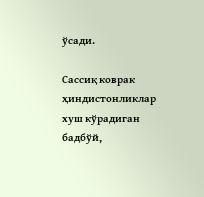ўсади.

Сассиқ коврак ҳиндистонликлар xуш кўрадиган бадбўй,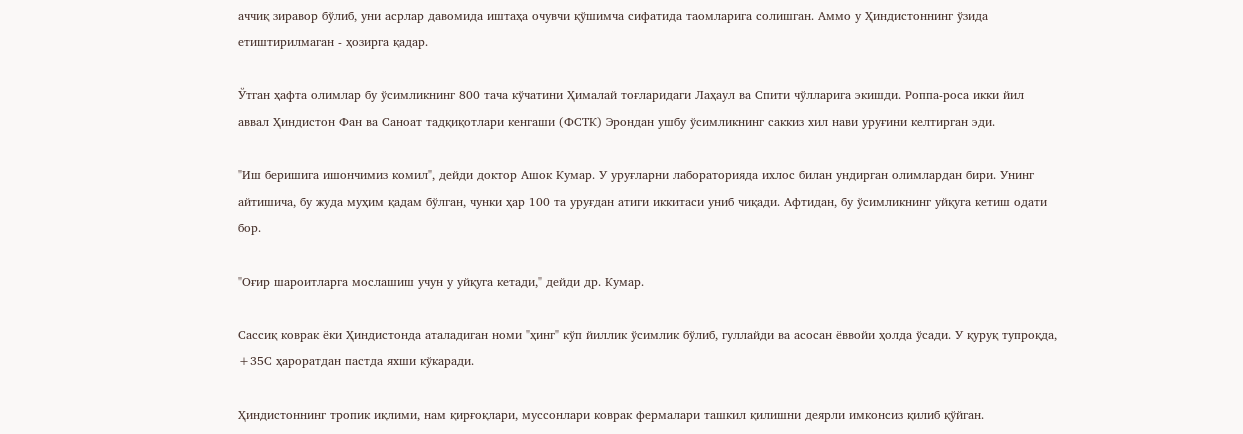аччиқ зиравор бўлиб, уни асрлар давомида иштаҳа очувчи қўшимча сифатида таомларига солишган. Аммо у Ҳиндистоннинг ўзида етиштирилмаган - ҳозирга қадар.

Ўтган ҳафта олимлар бу ўсимликнинг 800 тача кўчатини Ҳималай тоғларидаги Лаҳаул ва Спити чўлларига экишди. Роппа-роса икки йил аввал Ҳиндистон Фан ва Саноат тадқиқотлари кенгаши (ФСТК) Эрондан ушбу ўсимликнинг саккиз хил нави уруғини келтирган эди.

"Иш беришига ишончимиз комил", дейди доктор Ашок Кумар. У уруғларни лабораторияда ихлос билан ундирган олимлардан бири. Унинг айтишича, бу жуда муҳим қадам бўлган, чунки ҳар 100 та уруғдан атиги иккитаси униб чиқади. Афтидан, бу ўсимликнинг уйқуга кетиш одати бор.

"Оғир шароитларга мослашиш учун у уйқуга кетади," дейди др. Кумар.

Сассиқ коврак ёки Ҳиндистонда аталадиган номи "ҳинг" кўп йиллик ўсимлик бўлиб, гуллайди ва асосан ёввойи ҳолда ўсади. У қуруқ тупроқда, +35С ҳароратдан пастда яхши кўкаради.

Ҳиндистоннинг тропик иқлими, нам қирғоқлари, муссонлари коврак фермалари ташкил қилишни деярли имконсиз қилиб қўйган.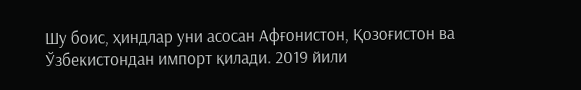Шу боис, ҳиндлар уни асосан Афғонистон, Қозоғистон ва Ўзбекистондан импорт қилади. 2019 йили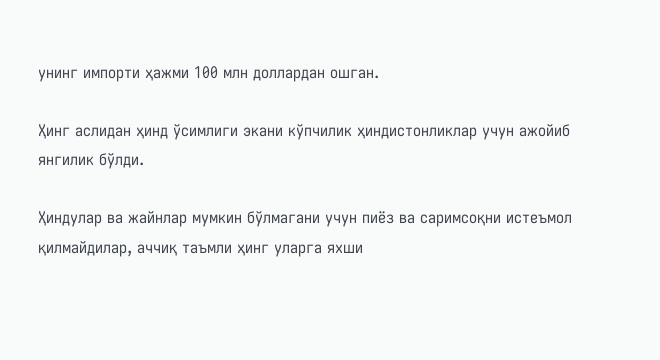унинг импорти ҳажми 100 млн доллардан ошган.

Ҳинг аслидан ҳинд ўсимлиги экани кўпчилик ҳиндистонликлар учун ажойиб янгилик бўлди.

Ҳиндулар ва жайнлар мумкин бўлмагани учун пиёз ва саримсоқни истеъмол қилмайдилар, аччиқ таъмли ҳинг уларга яхши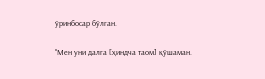ўринбосар бўлган.

"Мен уни далга [ҳиндча таом] қўшаман.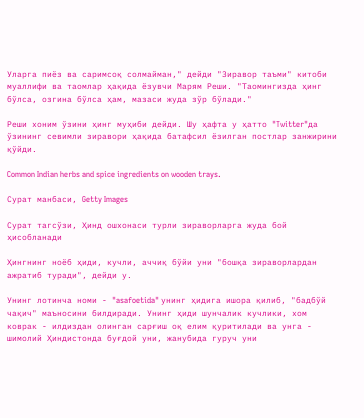Уларга пиёз ва саримсоқ солмайман," дейди "Зиравор таъми" китоби муаллифи ва таомлар ҳақида ёзувчи Марям Реши. "Таомингизда ҳинг бўлса, озгина бўлса ҳам, мазаси жуда зўр бўлади."

Реши хоним ўзини ҳинг муҳиби дейди. Шу ҳафта у ҳатто "Twitter"да ўзининг севимли зиравори ҳақида батафсил ёзилган постлар занжирини қўйди.

Common Indian herbs and spice ingredients on wooden trays.

Сурат манбаси, Getty Images

Сурат тагсўзи, Ҳинд ошхонаси турли зираворларга жуда бой ҳисобланади

Ҳингнинг ноёб ҳиди, кучли, аччиқ бўйи уни "бошқа зираворлардан ажратиб туради", дейди у.

Унинг лотинча номи - "asafoetida" унинг ҳидига ишора қилиб, "бадбўй чақич" маъносини билдиради. Унинг ҳиди шунчалик кучлики, хом коврак - илдиздан олинган сарғиш оқ елим қуритилади ва унга - шимолий Ҳиндистонда буғдой уни, жанубида гуруч уни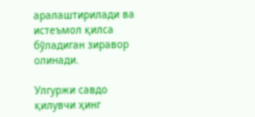аралаштирилади ва истеъмол қилса бўладиган зиравор олинади.

Улгуржи савдо қилувчи ҳинг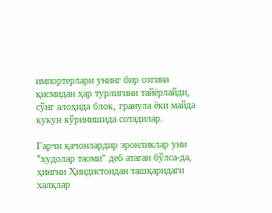импортерлари унинг бир озгина қисмидан ҳар турлигини тайёрлайди, сўнг алоҳида блок, гранула ёки майда кукун кўринишида сотадилар.

Гарчи қачонлардир эронликлар уни "xудолар таоми" деб атаган бўлса-да, ҳингни Ҳиндистондан ташқаридаги халқлар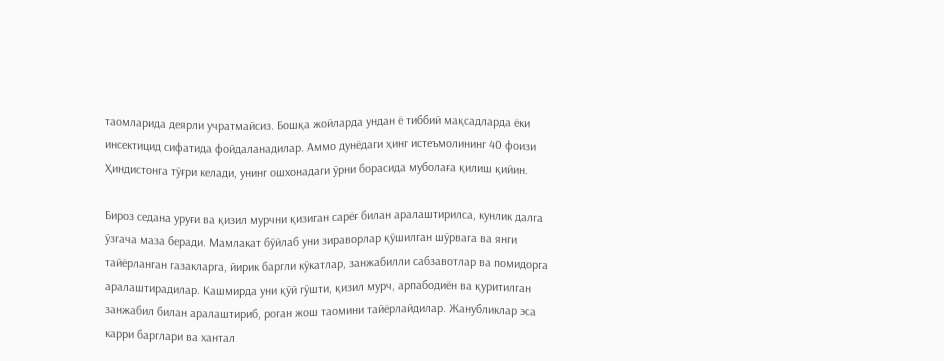таомларида деярли учратмайсиз. Бошқа жойларда ундан ё тиббий мақсадларда ёки инсектицид сифатида фойдаланадилар. Аммо дунёдаги ҳинг истеъмолининг 40 фоизи Ҳиндистонга тўғри келади, унинг ошхонадаги ўрни борасида муболаға қилиш қийин.

Бироз седана уруғи ва қизил мурчни қизиган сарёғ билан аралаштирилса, кунлик далга ўзгача маза беради. Мамлакат бўйлаб уни зираворлар қўшилган шўрвага ва янги тайёрланган газакларга, йирик баргли кўкатлар, занжабилли сабзавотлар ва помидорга аралаштирадилар. Кашмирда уни қўй гўшти, қизил мурч, арпабодиён ва қуритилган занжабил билан аралаштириб, роган жош таомини тайёрлайдилар. Жанубликлар эса карри барглари ва хантал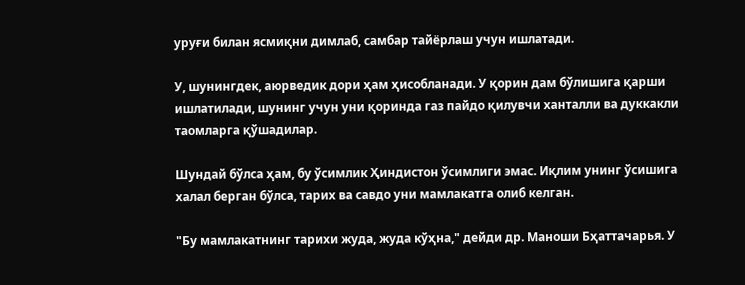уруғи билан ясмиқни димлаб, самбар тайёрлаш учун ишлатади.

У, шунингдек, аюрведик дори ҳам ҳисобланади. У қорин дам бўлишига қарши ишлатилади, шунинг учун уни қоринда газ пайдо қилувчи ханталли ва дуккакли таомларга қўшадилар.

Шундай бўлса ҳам, бу ўсимлик Ҳиндистон ўсимлиги эмас. Иқлим унинг ўсишига xалал берган бўлса, тарих ва савдо уни мамлакатга олиб келган.

"Бу мамлакатнинг тарихи жуда, жуда кўҳна," дейди др. Маноши Бҳаттачарья. У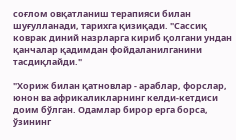соғлом овқатланиш терапияси билан шуғулланади, тарихга қизиқади. "Сассиқ коврак диний назрларга кириб қолгани ундан қанчалар қадимдан фойдаланилганини тасдиқлайди."

"Хориж билан қатновлар - араблар, форслар, юнон ва африкаликларнинг келди-кетдиси доим бўлган. Одамлар бирор ерга борса, ўзининг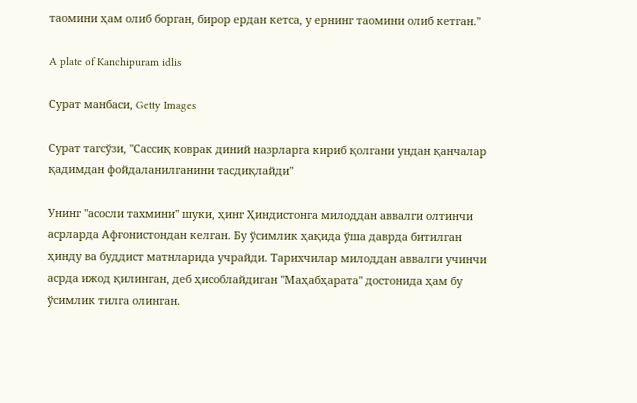таомини ҳам олиб борган, бирор ердан кетса, у ернинг таомини олиб кетган."

A plate of Kanchipuram idlis

Сурат манбаси, Getty Images

Сурат тагсўзи, "Сассиқ коврак диний назрларга кириб қолгани ундан қанчалар қадимдан фойдаланилганини тасдиқлайди"

Унинг "асосли тахмини" шуки, ҳинг Ҳиндистонга милоддан аввалги олтинчи асрларда Афғонистондан келган. Бу ўсимлик ҳақида ўша даврда битилган ҳинду ва буддист матнларида учрайди. Тарихчилар милоддан аввалги учинчи асрда ижод қилинган, деб ҳисоблайдиган "Маҳабҳарата" достонида ҳам бу ўсимлик тилга олинган.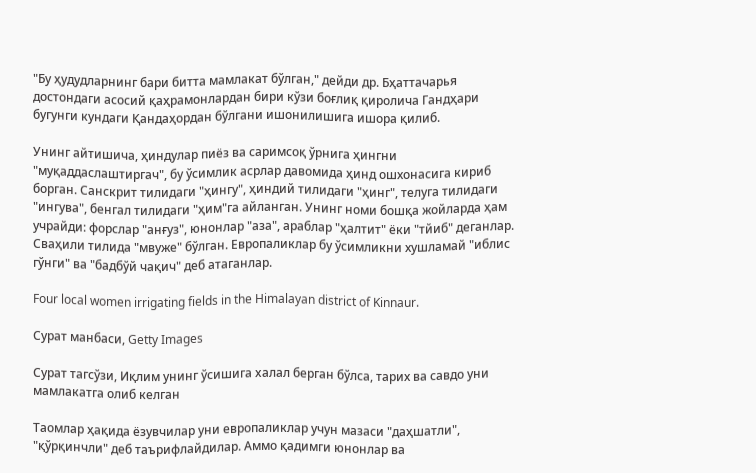"Бу ҳудудларнинг бари битта мамлакат бўлган," дейди др. Бҳаттачарья достондаги асосий қаҳрамонлардан бири кўзи боғлиқ қиролича Гандҳари бугунги кундаги Қандаҳордан бўлгани ишонилишига ишора қилиб.

Унинг айтишича, ҳиндулар пиёз ва саримсоқ ўрнига ҳингни "муқаддаслаштиргач", бу ўсимлик асрлар давомида ҳинд ошхонасига кириб борган. Санскрит тилидаги "ҳингу", ҳиндий тилидаги "ҳинг", телуга тилидаги "ингува", бенгал тилидаги "ҳим"га айланган. Унинг номи бошқа жойларда ҳам учрайди: форслар "анғуз", юнонлар "аза", араблар "ҳалтит" ёки "тйиб" деганлар. Сваҳили тилида "мвуже" бўлган. Европаликлар бу ўсимликни хушламай "иблис гўнги" ва "бадбўй чақич" деб атаганлар.

Four local women irrigating fields in the Himalayan district of Kinnaur.

Сурат манбаси, Getty Images

Сурат тагсўзи, Иқлим унинг ўсишига xалал берган бўлса, тарих ва савдо уни мамлакатга олиб келган

Таомлар ҳақида ёзувчилар уни европаликлар учун мазаси "даҳшатли", "қўрқинчли" деб таърифлайдилар. Аммо қадимги юнонлар ва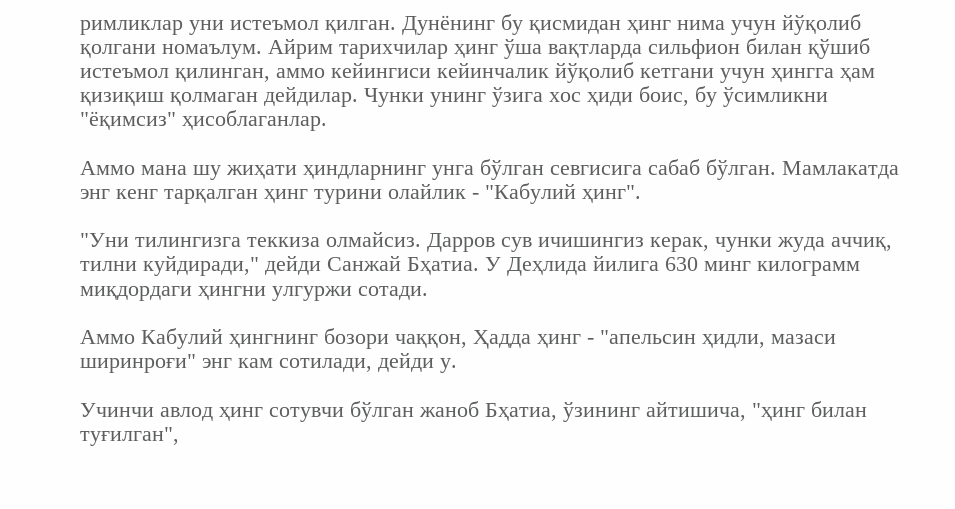римликлар уни истеъмол қилган. Дунёнинг бу қисмидан ҳинг нима учун йўқолиб қолгани номаълум. Айрим тарихчилар ҳинг ўша вақтларда сильфион билан қўшиб истеъмол қилинган, аммо кейингиси кейинчалик йўқолиб кетгани учун ҳингга ҳам қизиқиш қолмаган дейдилар. Чунки унинг ўзига хос ҳиди боис, бу ўсимликни "ёқимсиз" ҳисоблаганлар.

Аммо мана шу жиҳати ҳиндларнинг унга бўлган севгисига сабаб бўлган. Мамлакатда энг кенг тарқалган ҳинг турини олайлик - "Кабулий ҳинг".

"Уни тилингизга теккиза олмайсиз. Дарров сув ичишингиз керак, чунки жуда аччиқ, тилни куйдиради," дейди Санжай Бҳатиа. У Деҳлида йилига 630 минг килограмм миқдордаги ҳингни улгуржи сотади.

Аммо Кабулий ҳингнинг бозори чаққон, Ҳадда ҳинг - "апельсин ҳидли, мазаси ширинроғи" энг кам сотилади, дейди у.

Учинчи авлод ҳинг сотувчи бўлган жаноб Бҳатиа, ўзининг айтишича, "ҳинг билан туғилган",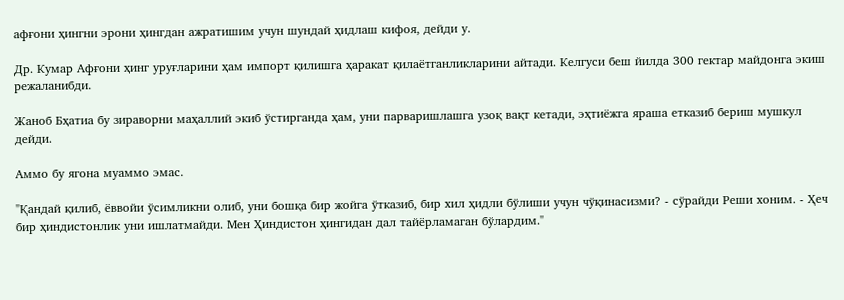афғони ҳингни эрони ҳингдан ажратишим учун шундай ҳидлаш кифоя, дейди у.

Др. Кумар Афғони ҳинг уруғларини ҳам импорт қилишга ҳаракат қилаётганликларини айтади. Келгуси беш йилда 300 гектар майдонга экиш режаланибди.

Жаноб Бҳатиа бу зираворни маҳаллий экиб ўстирганда ҳам, уни парваришлашга узоқ вақт кетади, эҳтиёжга яраша етказиб бериш мушкул дейди.

Аммо бу ягона муаммо эмас.

"Қандай қилиб, ёввойи ўсимликни олиб, уни бошқа бир жойга ўтказиб, бир хил ҳидли бўлиши учун чўқинасизми? - сўрайди Реши хоним. - Ҳеч бир ҳиндистонлик уни ишлатмайди. Мен Ҳиндистон ҳингидан дал тайёрламаган бўлардим."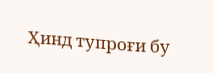Ҳинд тупроғи бу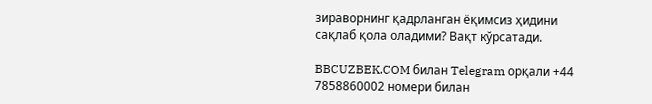зираворнинг қадрланган ёқимсиз ҳидини сақлаб қола оладими? Вақт кўрсатади.

BBCUZBEK.COM билан Telegram орқали +44 7858860002 номери билан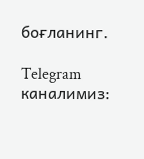боғланинг.

Telegram каналимиз: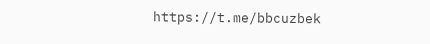https://t.me/bbcuzbek